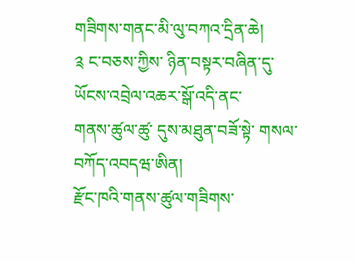གཟིགས་གནང་མི་ལུ་བཀའ་དྲིན་ཆེ།
༉ ང་བཅས་ཀྱིས་ ཉིན་བསྟར་བཞིན་དུ་
ཡོངས་འབྲེལ་འཆར་སྒོ་འདི་ནང་
གནས་ཚུལ་ཚུ་ དུས་མཐུན་བཟོ་སྟེ་ གསལ་བཀོད་འབདཝ་ཨིན།
རྫོང་ཁའི་གནས་ཚུལ་གཟིགས་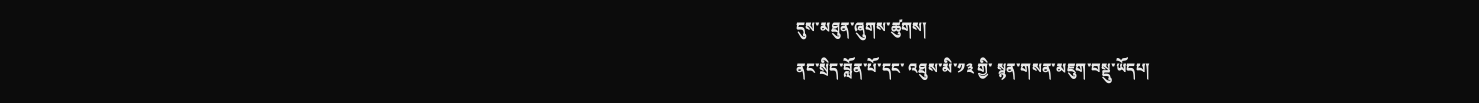དུས་མཐུན་ཞུགས་ཚུགས།
ནང་སྲིད་བློན་པོ་དང་ འཐུས་མི་༡༣ གྱི་ སྙན་གསན་མཇུག་བསྡུ་ཡོདཔ།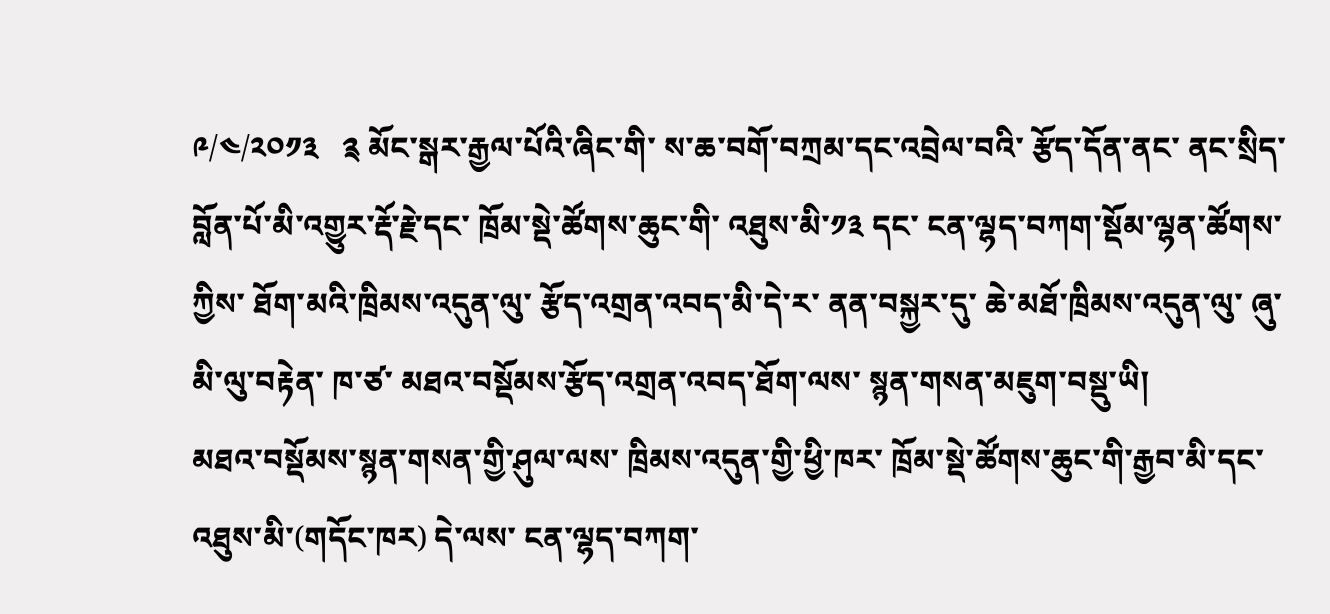༩/༤/༢༠༡༣   ༉ མོང་སྒར་རྒྱལ་པོའི་ཞིང་གི་ ས་ཆ་བགོ་བཀྲམ་དང་འབྲེལ་བའི་ རྩོད་དོན་ནང་ ནང་སྲིད་བློན་པོ་མི་འགྱུར་རྡོ་རྗེ་དང་ ཁྲོམ་སྡེ་ཚོགས་ཆུང་གི་ འཐུས་མི་༡༣ དང་ ངན་ལྷད་བཀག་སྡོམ་ལྷན་ཚོགས་ཀྱིས་ ཐོག་མའི་ཁྲིམས་འདུན་ལུ་ རྩོད་འགྲན་འབད་མི་དེ་ར་ ནན་བསྐྱར་དུ་ ཆེ་མཐོ་ཁྲིམས་འདུན་ལུ་ ཞུ་མི་ལུ་བརྟེན་ ཁ་ཙ་ མཐའ་བསྡོམས་རྩོད་འགྲན་འབད་ཐོག་ལས་ སྙན་གསན་མཇུག་བསྡུ་ཡི།
མཐའ་བསྡོམས་སྙན་གསན་གྱི་ཤུལ་ལས་ ཁྲིམས་འདུན་གྱི་ཕྱི་ཁར་ ཁྲོམ་སྡེ་ཚོགས་ཆུང་གི་རྒྱབ་མི་དང་འཐུས་མི་(གདོང་ཁར) དེ་ལས་ ངན་ལྷད་བཀག་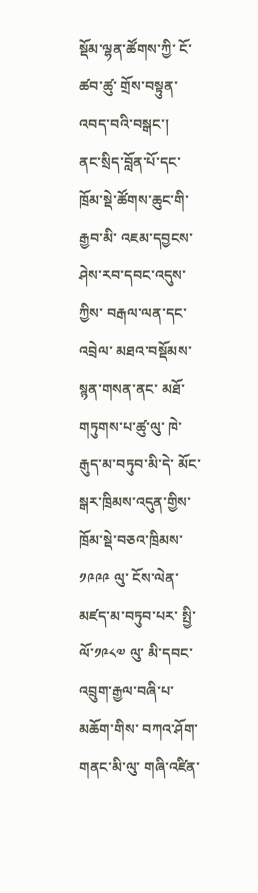སྡོམ་ལྷན་ཚོགས་ཀྱི་ ངོ་ཚབ་ཚུ་ གྲོས་བསྟུན་འབད་བའི་བསྒང་།
ནང་སྲིད་བློན་པོ་དང་ ཁྲོམ་སྡེ་ཚོགས་ཆུང་གི་རྒྱབ་མི་ འཇམ་དབྱངས་ཤེས་རབ་དབང་འདུས་ཀྱིས་ བརྒལ་ལན་དང་འབྲེལ་ མཐའ་བསྡོམས་སྙན་གསན་ནང་ མཐོ་གཏུགས་པ་ཚུ་ལུ་ ཁེ་རྒུད་མ་བཏུབ་མི་དེ་ མོང་སྒར་ཁྲིམས་འདུན་གྱིས་ ཁྲོམ་སྡེ་བཅའ་ཁྲིམས་༡༩༩༩ ལུ་ ངོས་ལེན་མཛད་མ་བཏུབ་པར་ སྤྱི་ལོ་༡༩༨༧ ལུ་ མི་དབང་འབྲུག་རྒྱལ་བཞི་པ་མཆོག་གིས་ བཀའ་ཤོག་གནང་མི་ལུ་ གཞི་འཛིན་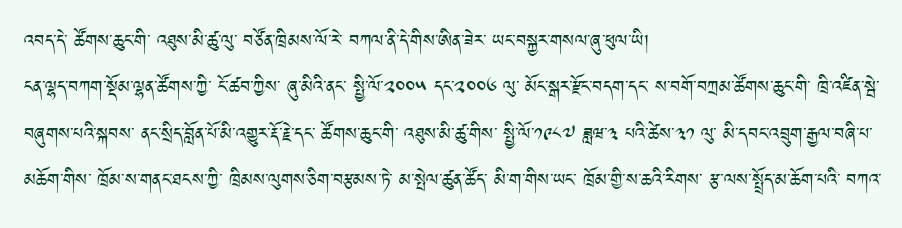འབད་དེ་ ཚོགས་ཆུང་གི་ འཐུས་མི་ཚུ་ལུ་ བཙོན་ཁྲིམས་ལོ་རེ་ བཀལ་ནི་དེ་གིས་ཨིན་ཟེར་ ཡང་བསྐྱར་གསལ་ཞུ་ཕུལ་ཡི།
ངན་ལྷད་བཀག་སྡོམ་ལྷན་ཚོགས་ཀྱི་ ངོ་ཚབ་ཀྱིས་ ཞུ་མིའི་ནང་ སྤྱི་ལོ་༢༠༠༥ དང་༢༠༠༦ ལུ་ མོང་སྒར་རྫོང་བདག་དང་ ས་བགོ་བཀྲམ་ཚོགས་ཆུང་གི་ ཁྲི་འཛིན་སྦེ་ བཞུགས་པའི་སྐབས་ ནང་སྲིད་བློན་པོ་མི་འགྱུར་རྡོ་རྗེ་དང་ ཚོགས་ཆུང་གི་ འཐུས་མི་ཚུ་གིས་ སྤྱི་ལོ་༡༩༨༧ ཟླཝ་༣ པའི་ཚེས་༣༡ ལུ་ མི་དབང་འབྲུག་རྒྱལ་བཞི་པ་མཆོག་གིས་ ཁྲོམ་ས་གནང་ཐངས་ཀྱི་ ཁྲིམས་ལུགས་ཅིག་བརྩམས་ཏེ་ མ་སྤེལ་ཚུན་ཚོད་ མི་ག་གིས་ཡང་ ཁྲོམ་གྱི་ས་ཆའི་རིགས་ རྩ་ལས་སྤྲོད་མ་ཆོག་པའི་ བཀའ་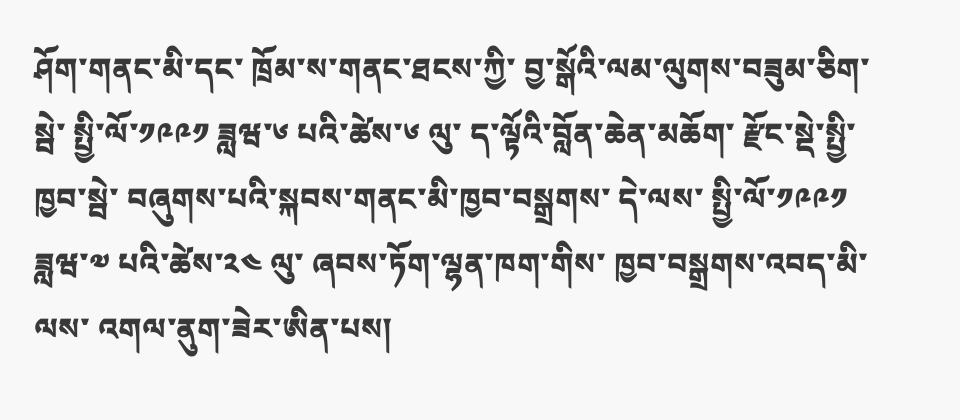ཤོག་གནང་མི་དང་ ཁྲོམ་ས་གནང་ཐངས་ཀྱི་ བྱ་སྒོའི་ལམ་ལུགས་བཟུམ་ཅིག་སྦེ་ སྤྱི་ལོ་༡༩༩༡ ཟླཝ་༦ པའི་ཚེས་༦ ལུ་ ད་ལྟོའི་བློན་ཆེན་མཆོག་ རྫོང་སྡེ་སྤྱི་ཁྱབ་སྦེ་ བཞུགས་པའི་སྐབས་གནང་མི་ཁྱབ་བསྒྲགས་ དེ་ལས་ སྤྱི་ལོ་༡༩༩༡ ཟླཝ་༧ པའི་ཚེས་༢༤ ལུ་ ཞབས་ཏོག་ལྷན་ཁག་གིས་ ཁྱབ་བསྒྲགས་འབད་མི་ལས་ འགལ་ནུག་ཟེར་ཨིན་པས།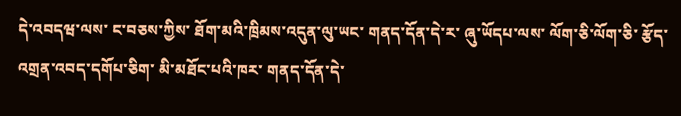དེ་འབདཝ་ལས་ ང་བཅས་ཀྱིས་ ཐོག་མའི་ཁྲིམས་འདུན་ལུ་ཡང་ གནད་དོན་དེ་ར་ ཞུ་ཡོདཔ་ལས་ ལོག་ཅི་ལོག་ཅི་ རྩོད་འགྲན་འབད་དགོཔ་ཅིག་ མི་མཐོང་པའི་ཁར་ གནད་དོན་དེ་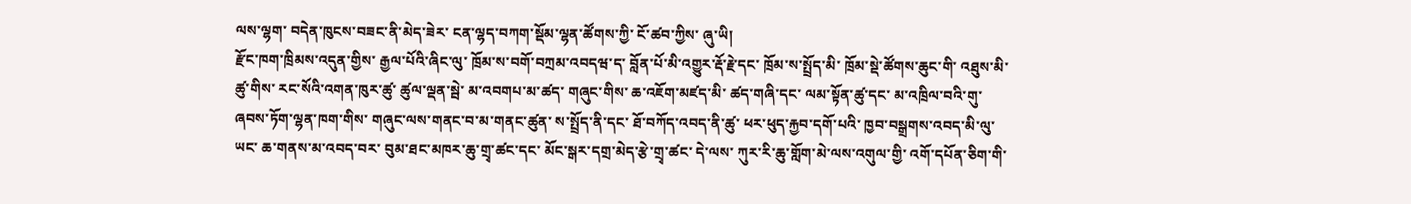ལས་ལྷག་ བདེན་ཁུངས་བཟང་ནི་མེད་ཟེར་ ངན་ལྷད་བཀག་སྡོམ་ལྷན་ཚོགས་ཀྱི་ ངོ་ཚབ་ཀྱིས་ ཞུ་ཡི།
རྫོང་ཁག་ཁྲིམས་འདུན་གྱིས་ རྒྱལ་པོའི་ཞིང་ལུ་ ཁྲོམ་ས་བགོ་བཀྲམ་འབདཝ་ད་ བློན་པོ་མི་འགྱུར་རྡོ་རྗེ་དང་ ཁྲོམ་ས་སྤྲོད་མི་ ཁྲོམ་སྡེ་ཚོགས་ཆུང་གི་ འཐུས་མི་ཚུ་གིས་ རང་སོའི་འགན་ཁུར་ཚུ་ ཚུལ་ལྡན་སྦེ་ མ་འབགཔ་མ་ཚད་ གཞུང་གིས་ ཆ་འཇོག་མཛད་མི་ ཚད་གཞི་དང་ ལམ་སྟོན་ཚུ་དང་ མ་འཁྲིལ་བའི་གུ་ ཞབས་ཏོག་ལྷན་ཁག་གིས་ གཞུང་ལས་གནང་བ་མ་གནང་ཚུན་ ས་སྤྲོད་ནི་དང་ ཐོ་བཀོད་འབད་ནི་ཚུ་ ཕར་ཕུད་རྐྱབ་དགོ་པའི་ ཁྱབ་བསྒྲགས་འབད་མི་ལུ་ཡང་ ཆ་གནས་མ་འབད་བར་ བུམ་ཐང་མཁར་ཆུ་གྲྭ་ཚང་དང་ མོང་སྒར་དགྲ་མེད་རྩེ་གྲྭ་ཚང་ དེ་ལས་ ཀུར་རི་ཆུ་གློག་མེ་ལས་འགུལ་གྱི་ འགོ་དཔོན་ཅིག་གི་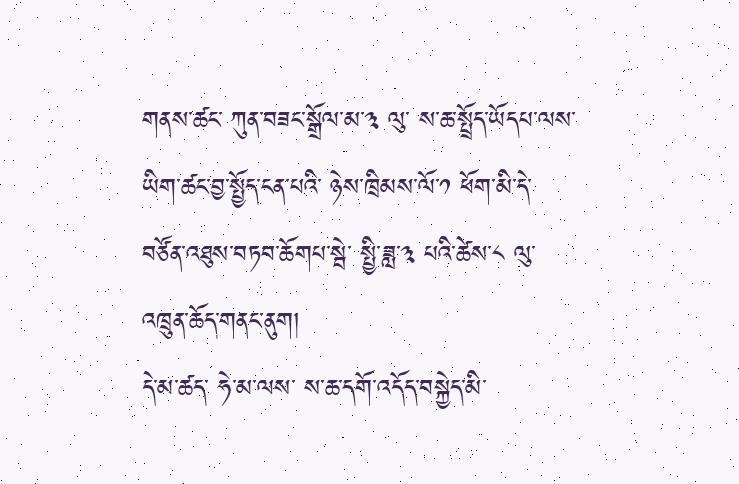གནས་ཚང་ ཀུན་བཟང་སྒྲོལ་མ་༣ ལུ་ ས་ཆ་སྤྲོད་ཡོདཔ་ལས་ ཡིག་ཚང་བྱ་སྤྱོད་ངན་པའི་ ཉེས་ཁྲིམས་ལོ་༡ ཕོག་མི་དེ་ བཙོན་འཐུས་བཏབ་ཆོགཔ་སྦེ་ སྤྱི་ཟླ་༣ པའི་ཚེས་༨ ལུ་ འཁྲུན་ཆོད་གནང་ནུག།
དེ་མ་ཚད་ ཧེ་མ་ལས་ ས་ཆ་དགོ་འདོད་བསྐྱེད་མི་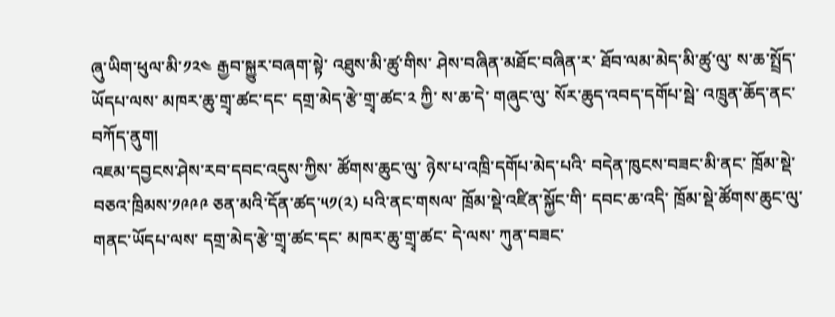ཞུ་ཡིག་ཕུལ་མི་༡༢༤ རྒྱབ་སྐྱུར་བཞག་སྟེ་ འཐུས་མི་ཚུ་གིས་ ཤེས་བཞིན་མཐོང་བཞིན་ར་ ཐོབ་ལམ་མེད་མི་ཚུ་ལུ་ ས་ཆ་སྤྲོད་ཡོདཔ་ལས་ མཁར་ཆུ་གྲྭ་ཚང་དང་ དགྲ་མེད་རྩེ་གྲྭ་ཚང་༢ ཀྱི་ ས་ཆ་དེ་ གཞུང་ལུ་ སོར་ཆུད་འབད་དགོཔ་སྦེ་ འཁྲུན་ཆོད་ནང་བཀོད་ནུག།
འཇམ་དབྱངས་ཤེས་རབ་དབང་འདུས་ཀྱིས་ ཚོགས་ཆུང་ལུ་ ཉེས་པ་འཁྲི་དགོཔ་མེད་པའི་ བདེན་ཁུངས་བཟང་མི་ནང་ ཁྲོམ་སྡེ་བཅའ་ཁྲིམས་༡༩༩༩ ཅན་མའི་དོན་ཚད་༥༡(༢) པའི་ནང་གསལ་ ཁྲོམ་སྡེ་འཛིན་སྐྱོང་གི་ དབང་ཆ་འདི་ ཁྲོམ་སྡེ་ཚོགས་ཆུང་ལུ་ གནང་ཡོདཔ་ལས་ དགྲ་མེད་རྩེ་གྲྭ་ཚང་དང་ མཁར་ཆུ་གྲྭ་ཚང་ དེ་ལས་ ཀུན་བཟང་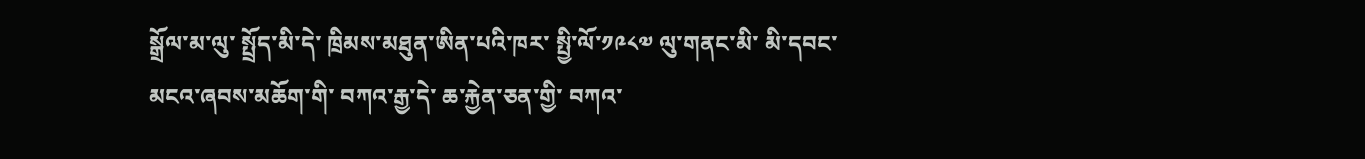སྒྲོལ་མ་ལུ་ སྤྲོད་མི་དེ་ ཁྲིམས་མཐུན་ཨིན་པའི་ཁར་ སྤྱི་ལོ་༡༩༨༧ ལུ་གནང་མི་ མི་དབང་མངའ་ཞབས་མཆོག་གི་ བཀའ་རྒྱ་དེ་ ཆ་རྐྱེན་ཅན་གྱི་ བཀའ་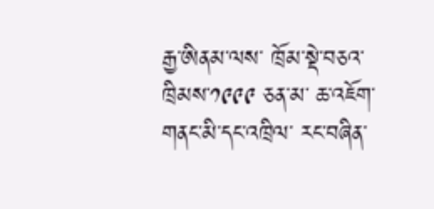རྒྱ་ཨིནམ་ལས་ ཁྲོམ་སྡེ་བཅའ་ཁྲིམས་༡༩༩༩ ཅན་མ་ ཆ་འཇོག་གནང་མི་དང་འཁྲིལ་ རང་བཞིན་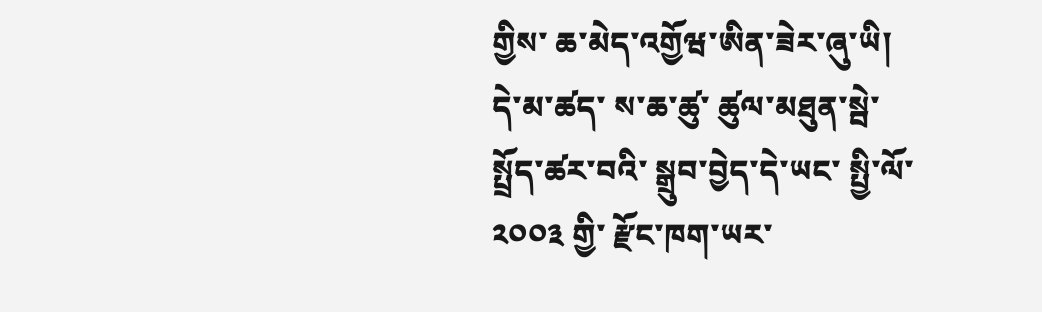གྱིས་ ཆ་མེད་འགྱོཝ་ཨིན་ཟེར་ཞུ་ཡི།
དེ་མ་ཚད་ ས་ཆ་ཚུ་ ཚུལ་མཐུན་སྦེ་ སྤྲོད་ཚར་བའི་ སྒྲུབ་བྱེད་དེ་ཡང་ སྤྱི་ལོ་༢༠༠༣ གྱི་ རྫོང་ཁག་ཡར་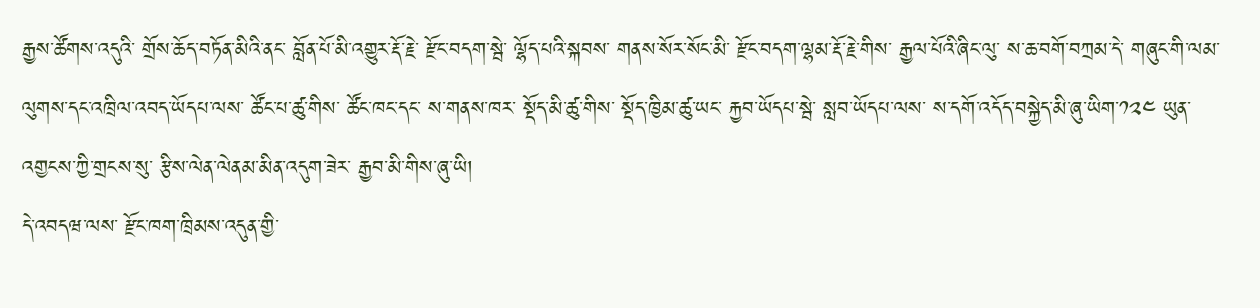རྒྱས་ཚོགས་འདུའི་ གྲོས་ཆོད་བཏོན་མིའི་ནང་ བློན་པོ་མི་འགྱུར་རྡོ་རྗེ་ རྫོང་བདག་སྦེ་ ལྷོད་པའི་སྐབས་ གནས་སོར་སོང་མི་ རྫོང་བདག་ལྷམ་རྡོ་རྗེ་གིས་ རྒྱལ་པོའི་ཞིང་ལུ་ ས་ཆ་བགོ་བཀྲམ་དེ་ གཞུང་གི་ལམ་ལུགས་དང་འཁྲིལ་འབད་ཡོདཔ་ལས་ ཚོང་པ་ཚུ་གིས་ ཚོང་ཁང་དང་ ས་གནས་ཁར་ སྡོད་མི་ཚུ་གིས་ སྡོད་ཁྱིམ་ཚུ་ཡང་ རྐྱབ་ཡོདཔ་སྦེ་ སླབ་ཡོདཔ་ལས་ ས་དགོ་འདོད་བསྐྱེད་མི་ཞུ་ཡིག་༡༢༤ ཡུན་འགྱངས་ཀྱི་གྲངས་སུ་ རྩིས་ལེན་ལེནམ་མིན་འདུག་ཟེར་ རྒྱབ་མི་གིས་ཞུ་ཡི།
དེ་འབདཝ་ལས་ རྫོང་ཁག་ཁྲིམས་འདུན་གྱི་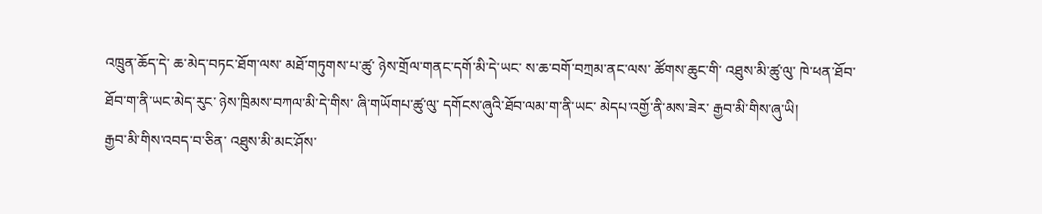འཁྲུན་ཆོད་དེ་ ཆ་མེད་བཏང་ཐོག་ལས་ མཐོ་གཏུགས་པ་ཚུ་ ཉེས་གྲོལ་གནང་དགོ་མི་དེ་ཡང་ ས་ཆ་བགོ་བཀྲམ་ནང་ལས་ ཚོགས་ཆུང་གི་ འཐུས་མི་ཚུ་ལུ་ ཁེ་ཕན་ཐོབ་ཐོབ་ག་ནི་ཡང་མེད་རུང་ ཉེས་ཁྲིམས་བཀལ་མི་དེ་གིས་ ཞི་གཡོགཔ་ཚུ་ལུ་ དགོངས་ཞུའི་ཐོབ་ལམ་ག་ནི་ཡང་ མེདཔ་འགྱོ་ནི་མས་ཟེར་ རྒྱབ་མི་གིས་ཞུ་ཡི།
རྒྱབ་མི་གིས་འབད་བ་ཅིན་ འཐུས་མི་མང་ཤོས་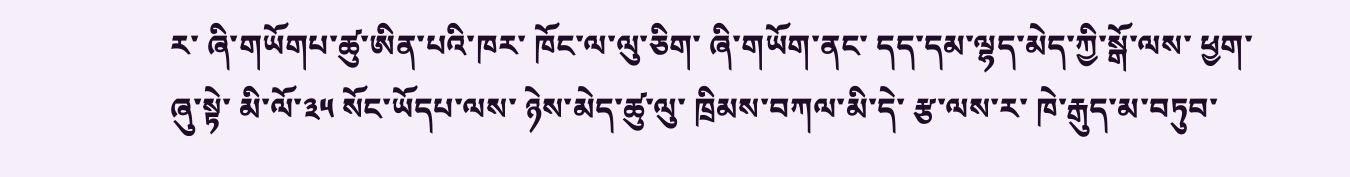ར་ ཞི་གཡོགཔ་ཚུ་ཨིན་པའི་ཁར་ ཁོང་ལ་ལུ་ཅིག་ ཞི་གཡོག་ནང་ དད་དམ་ལྷད་མེད་ཀྱི་སྒོ་ལས་ ཕྱག་ཞུ་སྟེ་ མི་ལོ་༣༥ སོང་ཡོདཔ་ལས་ ཉེས་མེད་ཚུ་ལུ་ ཁྲིམས་བཀལ་མི་དེ་ རྩ་ལས་ར་ ཁེ་རྒུད་མ་བཏུབ་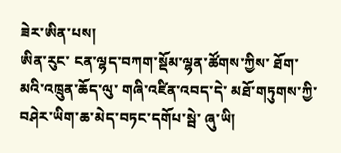ཟེར་ཨིན་པས།
ཨིན་རུང་ ངན་ལྷད་བཀག་སྡོམ་ལྷན་ཚོགས་ཀྱིས་ ཐོག་མའི་འཁྲུན་ཆོད་ལུ་ གཞི་འཛིན་འབད་དེ་ མཐོ་གཏུགས་ཀྱི་ བཤེར་ཡིག་ཆ་མེད་བཏང་དགོཔ་སྦེ་ ཞུ་ཡི།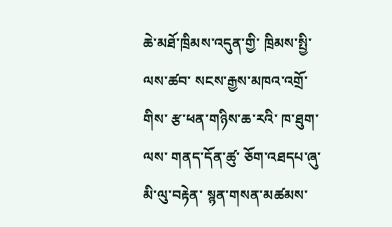ཆེ་མཐོ་ཁྲིམས་འདུན་གྱི་ ཁྲིམས་སྤྱི་ལས་ཚབ་ སངས་རྒྱས་མཁའ་འགྲོ་གིས་ རྩ་ཕན་གཉིས་ཆ་རའི་ ཁ་ཐུག་ལས་ གནད་དོན་ཚུ་ ཅོག་འཐདཔ་ཞུ་མི་ལུ་བརྟེན་ སྙན་གསན་མཚམས་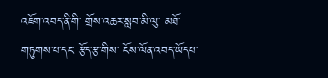འཇོག་འབད་ནི་གི་ གྲོས་འཆར་སླབ་མི་ལུ་ མཐོ་གཏུགས་པ་དང་ རྩོད་རྩ་གིས་ ངོས་ལོན་འབད་ཡོདཔ་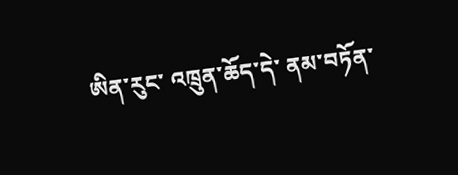ཨིན་རུང་ འཁྲུན་ཆོད་དེ་ ནམ་བཏོན་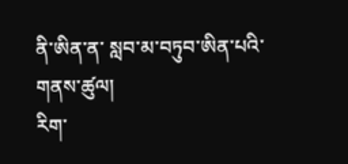ནི་ཨིན་ན་ སླབ་མ་བཏུབ་ཨིན་པའི་གནས་ཚུལ།
རིག་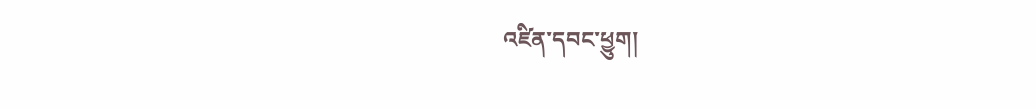འཛིན་དབང་ཕྱུག།